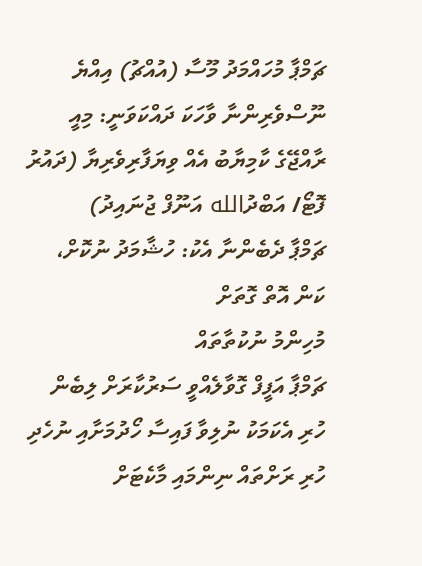ޗަމްޕާ މުހައްމަދު މޫސާ (އުއްޗު) އިއްޔެ ނޫސްވެރިންނާ ވާހަކަ ދައްކަވަނީ: މިއީ ރާއްޖޭގެ ކާމިޔާބު އެއް ވިޔަފާރިވެރިޔާ (ދައުރު ފޮޓޯ/ އަބްދުالله އަނޫފް ޖުނައިދު)
ޗަމްޕާ ދެބެންނާ އެކު: ހުޝާމަދު ނުކޮށް، ކަން އޮތް ގޮތަށް
މުހިންމު ނުކުތާތައް
ޗަމްޕާ އަފީފް ގޮވާލެއްވީ ސަރުކާރަށް ލިބެން ހުރި އެކަމަކު ނުލިވާ ފައިސާ ހޯދުމަށާއި ނުހެދި ހުރި ރަށްތައް ނިންމައި މާކެޓަށް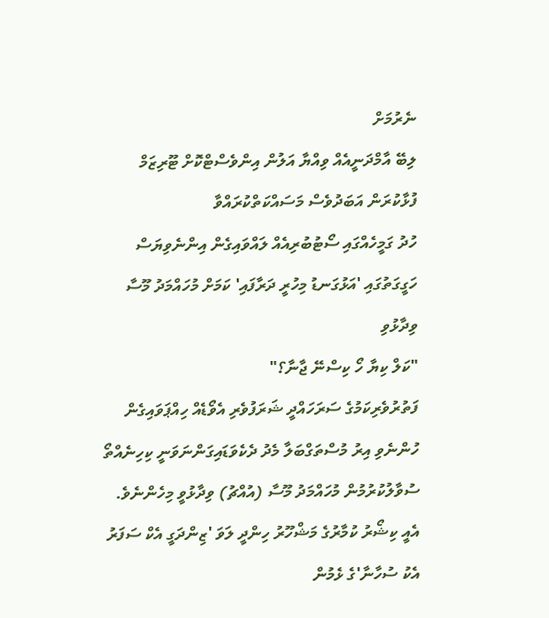ނެރުމަށް
ލިބޭ އާމްދަނީއެއް ވިއްޔާ އަލުން އިންވެސްޓްކޮށް ޓޫރިޒަމް ފުޅާކުރަން އަބަދުވެސް މަސައްކަތްކުރައްވާ
ހުދު ގަމީހެއްގައި ސޯޓުބުރިއެއް ލައްވައިގެން އިންނެވިޔަސް ހަގީގަތުގައި 'އަޅުގަނޑު މިހުރީ ދަރާފައި' ކަމަށް މުހައްމަދު މޫސާ ވިދާޅުވި
"ކަލް ކިޔާ ހޯ ކިސްނޭ ޖާނާ؟"
ފަތުރުވެރިކަމުގެ ސަރަހައްދީ ޝަރަފުވެރި އެވޯޑެއް ހިއްޕަވައިގެން ހުންނެވި އިރު މުސްތަގްބަލާ މެދު ދެކެވަޑައިގަންނަވަނީ ކިހިނެއްތޯ ސުވާލުކުރުމުން މުހައްމަދު މޫސާ (އުއްޗު) ވިދާޅުވީ މިހެންނެވެ.
އެއީ ކިޝޯރު ކުމާރުގެ މަޝްހޫރު ހިންދީ ލަވަ 'ޒިންދަގީ އެކް ސަފަރު އެކު ސުހާނާ'ގެ ޅެމުން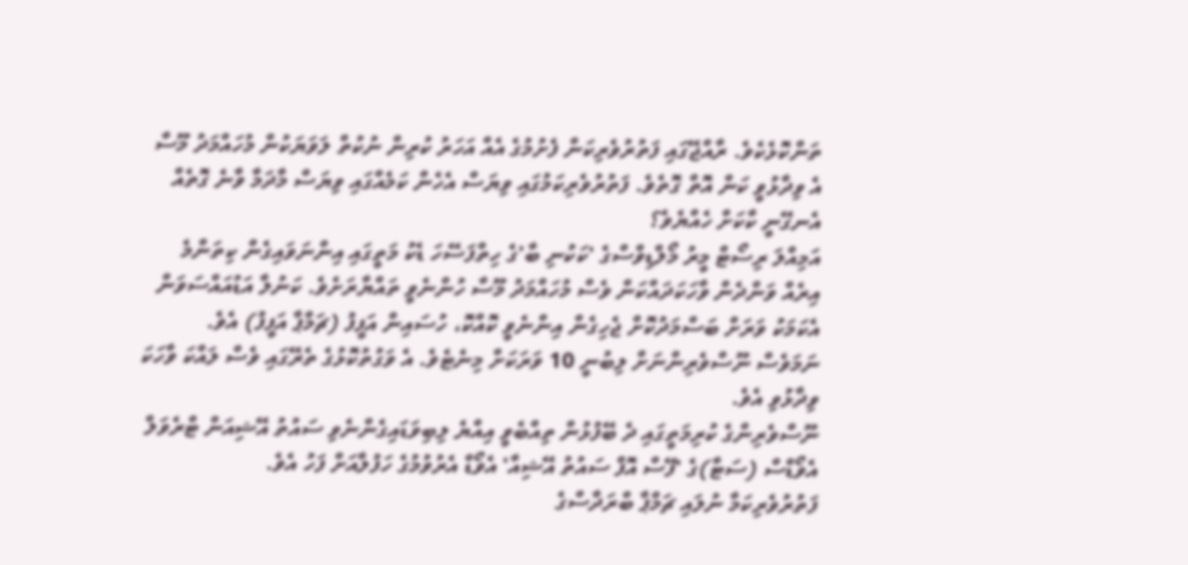ތަންކޮޅެކެވެ. ރާއްޖޭގައި ފަތުރުވެރިކަން ފެށުމުގެ އެއް އަހަރު ކުރިން ނުކުތް ލަވަޔަކުން މުހައްމަދު މޫސާ އެ ވިދާޅުވީ ކަން އޮތް ގޮތެވެ. ފަތުރުވެރިކަމުގައި ވިޔަސް އެހެން ކަމެއްގައި ވިޔަސް މާދަމާ ވާނެ ގޮތެއް އެނގޭނީ ކާކަށް ހެއްޔެވެ؟
އަމިއްލަ ރިސޯޓް މީރު މޯލްޑިވްސްގެ 'ކަކުނި ބާ'ގެ ހިތްފަސޭހަ ޑެކު މަތީގައި އިންނަވައިގެން ކިތަންމެ އިރެއް ވަންދެން ވާހަކަދައްކަން ވެސް މުހައްމަދު މޫސާ ހުންނެވީ ތައްޔާރަށެވެ. ކަނުލާ އަޑުއައްސަވަން އެކަމަކު ވަރަށް ބަސްމަދުކޮށް ޖެހިގެން އިންނެވީ ކޮއްކޮ، ހުސައިން އަފީފު (ޗަމްޕާ އަފީފު) އެވެ. ނަމަވެސް ނޫސްވެރިންނަށް ލިބުނީ 10 ވަރަކަށް މިނެޓެވެ. އެ ވަގުތުކޮޅުގެ ތެރޭގައި ވެސް ލައްކަ ވާހަކަ ވިދާޅުވި އެވެ.
ނޫސްވެރިންގެ ކުރިމަތީގައި ދެ ބޭފުޅުން ތިއްބެވީ އިއްޔެ ލިބިވަޑައިގެންނެވި ސައުތު އޭޝިއަން ޓްރެވަލް އެވޯޑްސް (ސަޓާ)ގެ 'ފޭސް އޮފް ސައުތު އޭޝިއާ' އެވޯޑް އެރުވުމުގެ ހަފުލާއަށް ފަހު އެވެ.
ފަތުރުވެރިކަމާ ނުލައި ޗަމްޕާ ބްރަދާސްގެ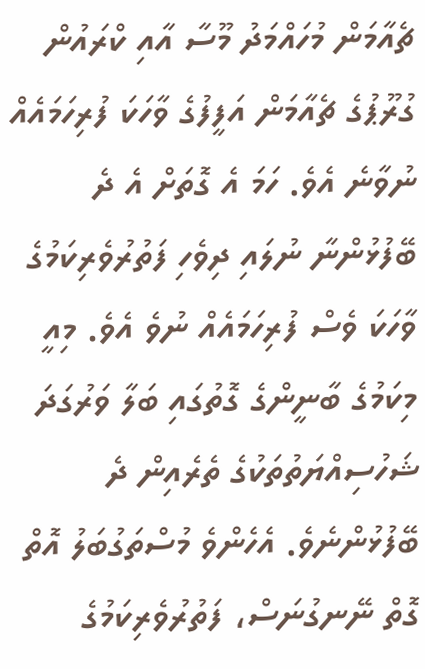ޗެއާމަން މުހައްމަދު މޫސާ އާއި ކްރައުން ގުރޫޕުގެ ޗެއާމަން އަފީފުގެ ވާހަކަ ފުރިހަމައެއް ނުވާނެ އެވެ. ހަމަ އެ ގޮތަށް އެ ދެ ބޭފުޅުންނާ ނުލައި ދިވެހި ފަތުރުވެރިކަމުގެ ވާހަކަ ވެސް ފުރިހަމައެއް ނުވެ އެވެ. މިއީ މިކަމުގެ ބާނީންގެ ގޮތުގައި ބަލާ ވަރުގަދަ ޝަހުސިއްޔަތުތަކުގެ ތެރެއިން ދެ ބޭފުޅުންނެވެ. އެހެންވެ މުސްތަގުބަލު އޮތް ގޮތް ނޭނގުނަސް، ފަތުރުވެރިކަމުގެ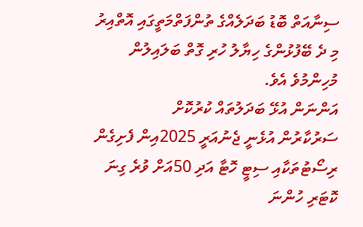ސިނާއަތް ބޮޑު ބަދަލެއްގެ ތުންފަތްމަތީގައި އޮތްއިރު މި ދެ ބޭފުޅުންގެ ހިޔާލު ހުރި ގޮތް ބަލައިލުން މުހިންމުވެ އެވެ.
އަންނަން އުޅޭ ބަދަލުތައް ކުރުކޮށް
ސަރުކާރުން އުޅެނީ ޖެނުއަރީ 2025އިން ފެށިގެން ރިސޯޓުތަކާއި ސިޓީ ހޮޓާ އަދި 50އަށް ވުރެ ގިނަ ކޮޓަރި ހުންނަ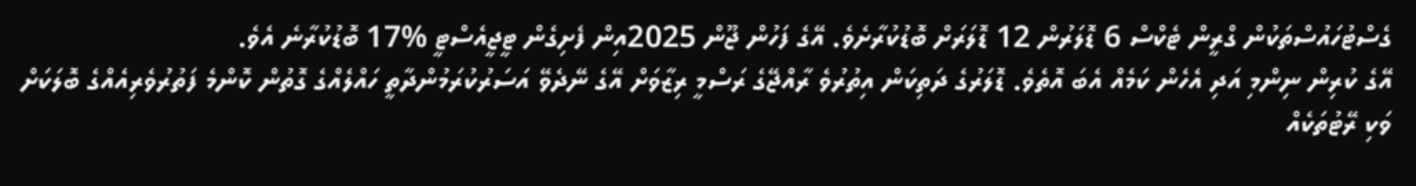ގެސްޓުހައުސްތަކުން ގްރީން ޓެކްސް 6 ޑޮލަރުން 12 ޑޮލަރަށް ބޮޑުކުރާށެވެ. އޭގެ ފަހުން ޖޫން 2025އިން ފެށިގެން ޓީޖީއެސްޓީ %17 ބޮޑުކުރާނެ އެވެ.
އޭގެ ކުރިން ނިންމި އަދި އެހެން ކަމެއް އެބަ އޮތެވެ. ޑޮލަރުގެ ދަތިކަން އިތުރުވެ ރާއްޖޭގެ ރަސްމީ ރިޒާވަށް އޭގެ ނޭދެވޭ އަސަރުކުރަމުންދާތީ ހައްލެއްގެ ގޮތުން ކޮންމެ ފަތުރުވެރިއެއްގެ ބޮލަކަށް ވަކި ރޭޓުތަކެއް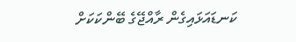ކަނޑައަޅައިގެން ރާއްޖޭގެ ބޭންކަކަށް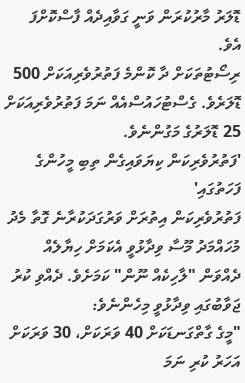ޑޮލަރު މާރުކުރަން ވަނީ ގަވާއިދެއް ފާސްކޮށްފަ އެވެ.
ރިސޯޓުތަކަށް ދާ ކޮންމެ ފަތުރުވެރިއަކަށް 500 ޑޮލަރެވެ. ގެސްޓުހައުސްއެއް ނަމަ ފަތުރުވެރިއަކަށް 25 ޑޮލަރުގެ މަގުންނެވެ.
'ފަތުރުވެރިކަން ކިޔަވައިގެން ތިބި މީހުންގެ ފަހަތުގައި'
ފަތުރުވެރިކަން އިތުރަށް ވަރުގަދަކުރާނެ ގޮތާ މެދު މުހައްމަދު މޫސާ ވިދާޅުވީ އެކަމަށް ހިޔާލެއް ދެއްވަން "ލާހިކެއް ނޫން" ކަމަށެވެ. ދެއްވި ކުރު ޖަވާބުގައި ވިދާޅުވީ މިހެންނެވެ:
"މީގެ ގާތްގަނޑަކަށް 40 ވަރަކަށް، 30 ވަރަކަށް އަހަރު ކުރި ނަމަ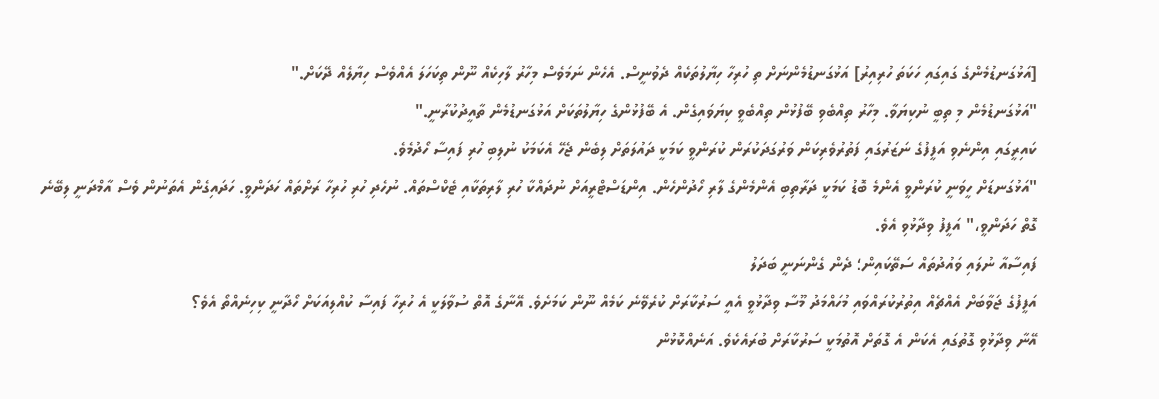[އަޅުގަނޑުމެންގެ ގައިގައި ހަކަތަ ހުރިއިރު] އަޅުގަނޑުމެންނަށް ތި ހުރިހާ ހިޔާލުތަކެއް ދެވުނީސް. އެހެން ނަމަވެސް މިހާރު ލާހިކެއް ނޫން ތިކަހަލަ އެއްވެސް ހިޔާލެއް ދޭކަށް."
"އަޅުގަނޑުމެން މި ތިބީ ނުކިޔަވާ. މިހާރު ތިއްބެވި ބޭފުޅުން ތިއްބެވީ ކިޔަވައިގެން. އެ ބޭފުޅުންގެ ހިޔާލުތަކަށް އަޅުގަނޑުމެން ތާއީދުކުރާނީ."
ކައިރީގައި އިންނެވި އަފީފުގެ ނަޒަރުގައި ފަތުރުވެރިކަން ވަރުގަދަކުރަން ކުރަންވީ ކަމަކީ ދައުލަތަށް ލިބެން ޖެހޭ އެކަމަކު ނުލިބި ހުރި ފައިސާ ހޯދުމެވެ.
"އަޅުގަނޑަށް ހީވަނީ ކުރަންވީ އެންމެ ބޮޑު ކަމަކީ ދަރާތިބި އެންމެންގެ ލާރި ހޯދުންހެން. އިންޑަސްޓްރީއަށް ނުދައްކާ ހުރި ލާރިތަކާއި ޓެކްސްތައް. ނުހެދި ހުރި ހުރިހާ ރަށްތައް ހަދަންވީ. ހަދައިގެން އެތަނުން ވެސް އާމްދަނީ ލިބޭނެ ގޮތް ހަދަންވީ،" އަފީފު ވިދާޅުވި އެވެ.
ފައިސާއާ ނުލައި ވައުދުތައް ސަތޭކައިން؛ ދެން ގެންނަނީ ބަދަލު
އަފީފުގެ ޖަވާބަށް އެއްޗެއް އިތުރުކުރައްވައި މުހައްމަދު މޫސާ ވިދާޅުވީ އެއީ ސަރުކާރަށް ކުރެވޭނެ ކަމެއް ނޫން ކަމަށެވެ. އޭނާގެ އޮތް ސުވާލަކީ އެ ހުރިހާ ފައިސާ ކުއްލިއަކަށް ހޯދާނީ ކިހިނެއްތޯ އެވެ؟
އޭނާ ވިދާޅުވި ގޮތުގައި އެކަން އެ ގޮތަށް އޮތުމަކީ ސަރުކާރަށް ބުރައެކެވެ. އަނެއްކޮޅުން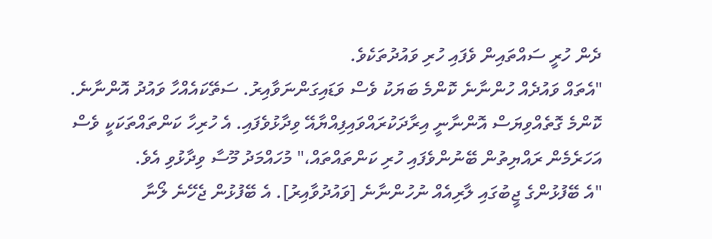ދެން ހުރީ ސައްތައިން ވެފައި ހުރި ވައުދުތަކެވެ.
"އެތައް ވައުދެއް ހުންނާނެ ކޮންމެ ބަޔަކު ވެސް ވަޑައިގަންނަވާއިރު. ސަތޭކައެއްހާ ވައުދު އޮންނާނެ. ކޮންމެ ގޮތެއްވިޔަސް އޮންނާނީ އިރާދަކުރައްވައިފިއްޔާއޭ ވިދާޅުވެފައި. އެ ހުރިހާ ކަންތައްތަކަކީ ވެސް އަހަރެމެން ރައްޔިތުން ބޭނުންވެފައި ހުރި ކަންތައްތައް،" މުހައްމަދު މޫސާ ވިދާޅުވި އެވެ.
"އެ ބޭފުޅުންގެ ޖީބުގައި ލާރިއެއް ނުހުންނާނެ [ވައުދުވާއިރު]. އެ ބޭފުޅުން ޖެހޭނެ ލޯނާ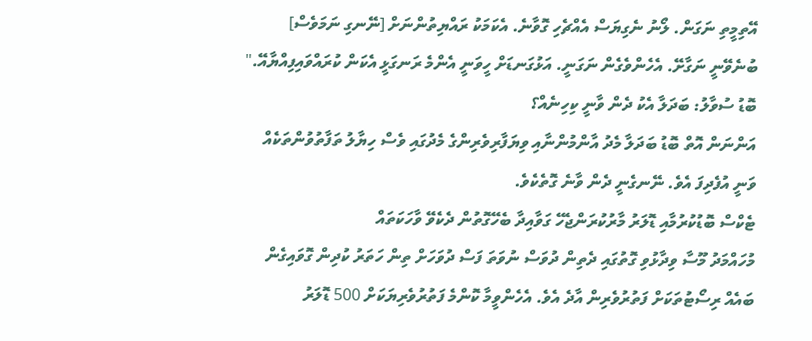އޭތިމީތި ނަގަން. ލޯނު ނެގިޔަސް އެއްޗެހި ގޮވާނެ. އެކަމަކު ރައްޔިތުންނަށް [ނޭނގި ނަމަވެސް] ބުނެވޭނީ ނަގާށޭ. އެހެންވެގެން ނަގަނީ. އަޅުގަނޑަށް ހީވަނީ އެންމެ ރަނގަޅީ އެކަން ކުރައްވައިފިއްޔާއޭ."
ބޮޑު ސުވާލު: ބަދަލާ އެކު ދެން ވާނީ ކިހިނެއް؟
އަންނަން އޮތް ބޮޑު ބަދަލާ މެދު އާންމުންނާއި ވިޔަފާރިވެރިންގެ މެދުގައި ވެސް ހިޔާލު ތަފާތުވުންތަކެއް ވަނީ އުފެދިފަ އެވެ. ނޭނގެނީ ދެން ވާނެ ގޮތެކެވެ.
ޓެކްސް ބޮޑުކުރުމާއި ޑޮލަރު މާރުކުރަންޖެހޭ ގަވާއިދާ ބެހޭގޮތުން ދެކެވޭ ވާހަކަތައް
މުހައްމަދު މޫސާ ވިދާޅުވި ގޮތުގައި ދެތިން ދުވަސް ނުވަތަ ފަސް ދުވަހަށް ތިން ހަތަރު ކުދިން ގޮވައިގެން ބައެއް ރިސޯޓުތަކަށް ފަތުރުވެރިން އާދެ އެވެ. އެހެންވީމާ ކޮންމެ ފަތުރުވެރިޔަކަށް 500 ޑޮލަރު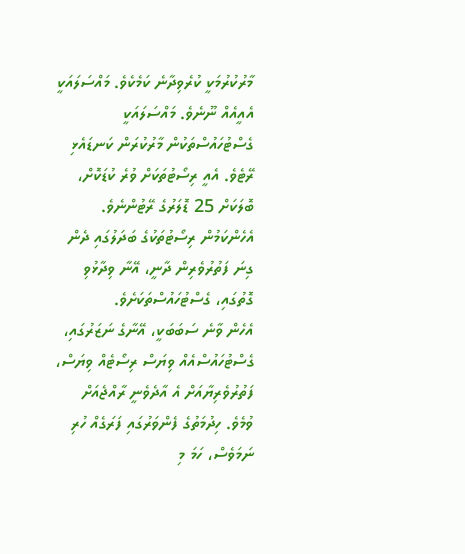މާރުކުރުމަކީ ކުރެވިދާނެ ކަމެކެވެ. މައްސަލައަކީ އެއީއެއް ނޫނެވެ. މައްސަލައަކީ ގެސްޓުހައުސްތަކުން މާރުކުރަން ކަނޑައެޅި ރޭޓެވެ. އެއީ ރިސޯޓުތަކަށް ވުރެ ކުޑަކޮށް، ބޮލަކަށް 25 ޑޮލަރުގެ ރޭޓުންނެވެ. އެހެންކަމުން ރިސޯޓުތަކުގެ ބަދަލުގައި ދެން ގިނަ ފަތުރުވެރިން ދާނީ، އޭނާ ވިދާޅުވި ގޮތުގައި، ގެސްޓުހައުސްތަކަށެވެ.
އެހެން ވާނެ ސަބަބަކީ، އޭނާގެ ނަޒަރުގައި، ގެސްޓުހައުސްއެއް ވިޔަސް ރިސޯޓެއް ވިޔަސް، ފަތުރުވެރިޔާއަށް އެ އާދެވެނީ ރާއްޖެއަށް ވުމެވެ. ހިދުމަތުގެ ފެންވަރުގައި ފަރަގެއް ހުރި ނަމަވެސް، ހަމަ މި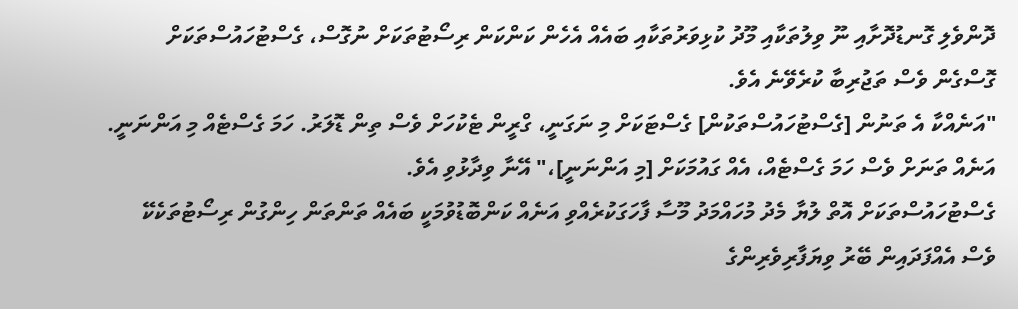ދޮންވެލި ގޮނޑުދޮށާއި ނޫ ވިލުތަކާއި މޫދު ކުޅިވަރުތަކާއި ބައެއް އެހެން ކަންކަން ރިސޯޓުތަކަށް ނުގޮސް، ގެސްޓުހައުސްތަކަށް ގޮސްގެން ވެސް ތަޖުރިބާ ކުރެވޭނެ އެވެ.
"އަނެއްކާ އެ ތަނުން [ގެސްޓުހައުސްތަކުން] ގެސްޓަކަށް މި ނަގަނީ، ގްރީން ޓެކުހަށް ވެސް ތިން ޑޮލަރު. ހަމަ ގެސްޓެއް މި އަންނަނީ. އަނެއް ތަނަށް ވެސް ހަމަ ގެސްޓެއް، އެއް ގައުމަކަށް [މި އަންނަނީ]،" އޭނާ ވިދާޅުވި އެވެ.
ގެސްޓުހައުސްތަކަށް އޮތް ލުޔާ މެދު މުހައްމަދު މޫސާ ފާހަގަކުރެއްވި އަނެއް ކަންބޮޑުވުމަކީ ބައެއް ތަންތަން ހިންގުން ރިސޯޓުތަކެކޭ ވެސް އެއްފަދައިން ބޭރު ވިޔަފާރިވެރިންގެ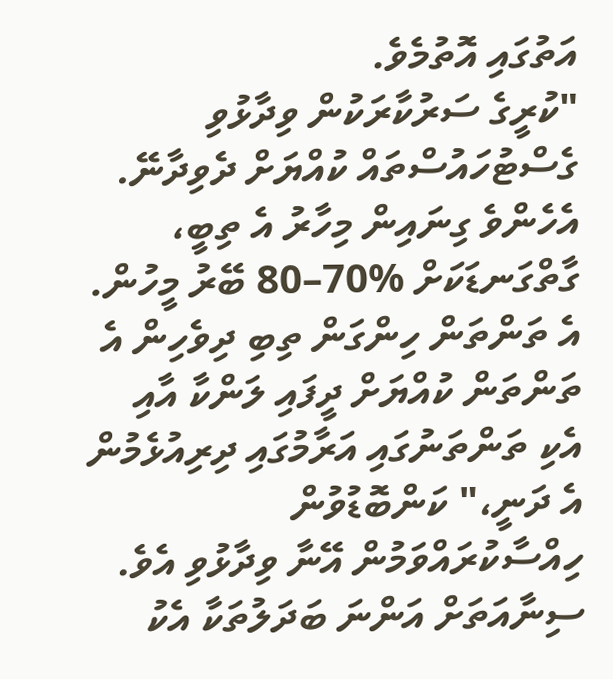އަތުގައި އޮތުމެވެ.
"ކުރީގެ ސަރުކާރަކުން ވިދާޅުވި ގެސްޓުހައުސްތައް ކުއްޔަށް ދެވިދާނޭ. އެހެންވެ ގިނައިން މިހާރު އެ ތިބީ، ގާތްގަނޑަކަށް %70–80 ބޭރު މީހުން. އެ ތަންތަން ހިންގަން ތިބި ދިވެހިން އެ ތަންތަން ކުއްޔަށް ދީފައި ލަންކާ އާއި އެކި ތަންތަނުގައި އަރާމުގައި ދިރިއުޅެމުން އެ ދަނީ،" ކަންބޮޑުވުން ހިއްސާކުރައްވަމުން އޭނާ ވިދާޅުވި އެވެ.
ސިނާއަތަށް އަންނަ ބަދަލުތަކާ އެކު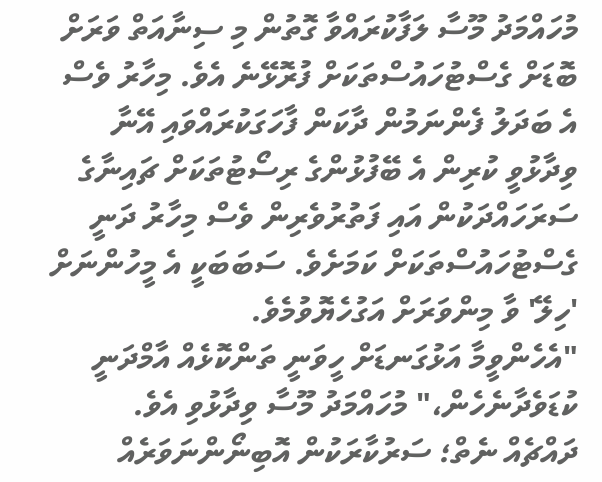މުހައްމަދު މޫސާ ލަފާކުރައްވާ ގޮތުން މި ސިނާއަތް ވަރަށް ބޮޑަށް ގެސްޓުހައުސްތަކަށް ފުރޮޅޭނެ އެވެ. މިހާރު ވެސް އެ ބަދަލު ފެންނަމުން ދާކަން ފާހަގަކުރައްވައި އޭނާ ވިދާޅުވީ ކުރިން އެ ބޭފުޅުންގެ ރިސޯޓުތަކަށް ޗައިނާގެ ސަރަހައްދަކުން އައި ފަތުރުވެރިން ވެސް މިހާރު ދަނީ ގެސްޓުހައުސްތަކަށް ކަމަށެވެ. ސަބަބަކީ އެ މީހުންނަށް 'ހިލޭ' ވާ މިންވަރަށް އަގުހެޔޮވުމެވެ.
"އެހެންވީމާ އަޅުގަނޑަށް ހީވަނީ ތަންކޮޅެއް އާމްދަނީ ކުޑަވެދާނެހެން،" މުހައްމަދު މޫސާ ވިދާޅުވި އެވެ.
ދައްޗެއް ނެތް؛ ސަރުކާރަކުން އޮބިނޯންނަވަރެއް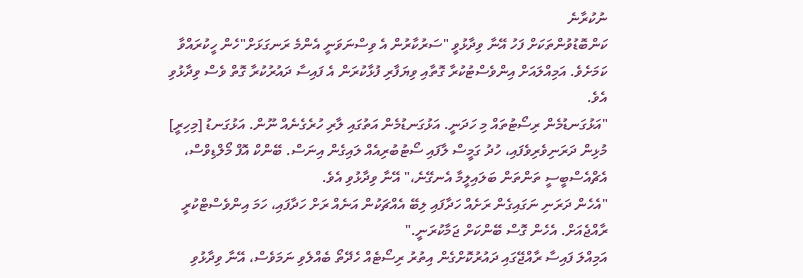ނުކުރާނެ
ކަންބޮޑުވުންތަކަށް ފަހު އޭނާ ވިދާޅުވީ "ސަރުކާރުން އެ ވިސްނަވަނީ އެންމެ ރަނގަޅަށް"ހެން ހީކުރައްވާ ކަމަށެވެ. އަމިއްލައަށް އިންވެސްޓުކުރާ ގޮތާއި ވިޔަފާރި ފުޅާކުރަން އެ ފައިސާ ދައުރުކުރާ ގޮތް ވެސް ވިދާޅުވި އެވެ.
"އަޅުގަނޑުމެން ރިސޯޓުތައް މި ހަދަނީ. އަޅުގަނޑުމެން އަތުގައި ލާރި ހުރެގެނެއް ނޫން. އަޅުގަނޑު [މިހިރީ] މުޅިން ދަރަނިވެރިވެފައި، ހުދު ގަމީސް ލާފައި ސޯޓުބުރިއެއް ލައިގެން އިނަސް. ބޭންކް އޮފް މޯލްޑިވްސް، އެޗްއެސްބީސީ ތަންތަން ބަލައިލީމާ އެނގޭނެ،" އޭނާ ވިދާޅުވި އެވެ.
"އެހެން ދަރަނި ނަގައިގެން ރަށެއް ހަދާފައި ލިބޭ އެއްޗަކުން އަނެއް ރަށް ހަދާފައި، ހަމަ އިންވެސްޓްކުރީ ރާއްޖެއަށް. އެހެން ގޮސް ބޭންކަށް ޖަމާކުރަނީ."
އަމިއްލަ ފައިސާ ރާއްޖޭގައި ދައުރުކޮށްގެން އިތުރު ރިސޯޓެއް ހެދޭތޯ ބެއްލެވި ނަމަވެސް، އޭނާ ވިދާޅުވި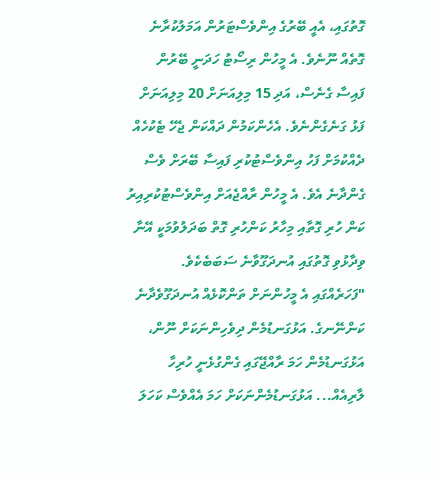ގޮތުގައި، އެއީ ބޭރުގެ އިންވެސްޓަރުން އަމަލުކުރާނެ ގޮތެއް ނޫނެވެ. އެ މީހުން ރިސޯޓު ހަދަނީ ބޭރުން ފައިސާ ގެނެސް، އަދި 15 މިލިއަނަށް 20 މިލިއަނަށް ފަޅު ގަނެގެންނެވެ. އެހެންކަމުން ދައްކަން ޖެހޭ ޓެކުހެއް ދެއްކުމަށް ފަހު އިންވެސްޓުކުރި ފައިސާ ބޭރަށް ވެސް ގެންދާނެ އެވެ. އެ މީހުން ރާއްޖެއަށް އިންވެސްޓުކުރިއިރު ކަން ހުރި ގޮތާއި މިހާރު ކަންހުރި ގޮތް ބަދަލުވުމަކީ އޭނާ ވިދާޅުވި ގޮތުގައި އުނދަގޫވާނެ ސަބަބެކެވެ.
"ފަހަރެއްގައި އެ މީހުންނަށް ތަންކޮޅެއް އުނދަގޫވެދާނެ ކަންނޭނގެ. އަޅުގަނޑުމެން ދިވެހިންނަކަށް ނޫން، އަޅުގަނޑުމެން ހަމަ ރާއްޖޭގައި ގެންގުޅެނީ ހުރިހާ ލާރިއެއް... އަޅުގަނޑުމެންނަކަށް ހަމަ އެއްވެސް ކަހަލަ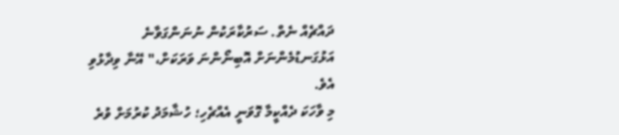ދައްޗެއް ނެތް. ސަރުކާރަކުން ނުނަންގަވާނެ އަޅުގަނޑުމެންނަށް އޮބިނޯންނަ ވަރަކަށް،" އޭނާ ވިދާޅުވި އެވެ.
މި ވާހަކަ ދެއްކީމާ ގޮވަނީ އެއްޗެހި؛ ހުޝާމަދު ކުރުމަށް ވުރެ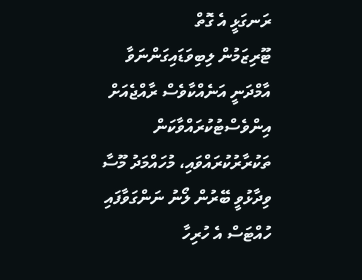ރަނގަޅީ އެ ގޮތް
ޓޫރިޒަމުން ލިބިވަޑައިގަންނަވާ އާމްދަނީ އަނެއްކާވެސް ރާއްޖެއަށް އިންވެސްޓުކުރައްވާކަން ތަކުރާރުކުރައްވައި، މުހައްމަދު މޫސާ ވިދާޅުވީ ބޭރުން ލޯނު ނަންގަވާފައި ހުއްޓަސް އެ ހުރިހާ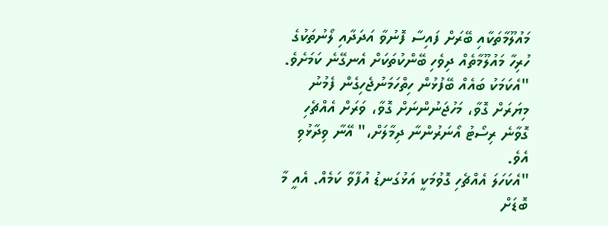މައުލޫމާތަކާއި ބޭރަށް ފައިސާ ފޮނުވާ އަދަދާއި ލޯނުތަކުގެ ހުރިހާ މައުލޫމާތެއް ދިވެހި ބޭންކުތަކަށް އެނގޭނެ ކަމަށެވެ.
"އެކަމަކު ބައެއް ބޭފުޅުން ހިތްހަމަނުޖެހިގެން ފެމުނު މިޔަރަށް ގޮވާ، މަހުޖަނުންނަށް ގޮވާ، ވަރަށް އެއްޗެހި ގޮވާނެ ރިސޯޓު އޯނަރުންނާ ދިމާލަށް،" އޭނާ ވިދާޅުވި އެވެ.
"އެކަހަލަ އެއްޗެހި ގޮވުމަކީ އަޅުގަނޑު އުފާވާ ކަމެއް. އެއީ މާ ބޮޑަށް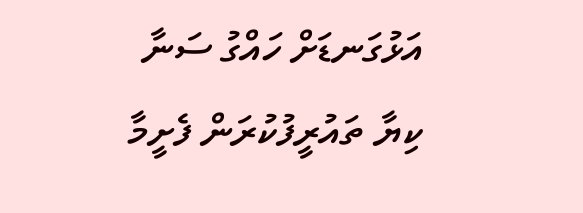އަޅުގަނޑަށް ހައްގު ސަނާ ކިޔާ ތައުރީފުކުރަން ފެށީމާ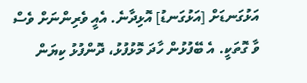އަޅުގަނޑަށް [އަޅުގަނޑު] އޮޅިދާނެ. އެއީ ވެރިންނަށް ވެސް ވާ ގޮތަކީ. އެ ބޭފުޅުން ހާދަ މޮޅުފުޅު، ދޮންފުޅު ކިޔަން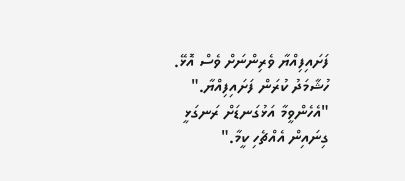ފަށައިފިއްޔާ ވެރިންނަށް ވެސް އޮޅޭ. ހުޝާމަދު ކުރަން ފަށައިފިއްޔާ."
"އެހެންވީމާ އަޅުގަނޑަށް ރަނގަޅީ ގިނައިން އެއްޗެހި ކީމާ."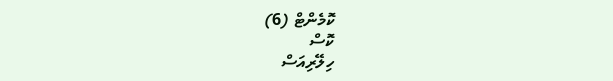ކޮމެންޓް (6)
ކޮސް
ހިލޭރިއަސް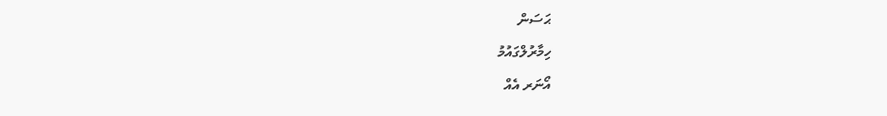ޙަސަން
ހިމާރުލްގައުމު
އޯނަރ އެއް